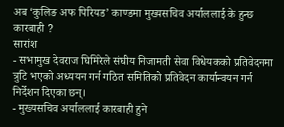अब ‘कुलिङ अफ पिरियड’ काण्डमा मुख्यसचिव अर्याललाई के हुन्छ कारबाही ?
सारांश
- सभामुख देवराज घिमिरेले संघीय निजामती सेवा विधेयकको प्रतिवेदनमा त्रुटि भएको अध्ययन गर्न गठित समितिको प्रतिवेदन कार्यान्वयन गर्न निर्देशन दिएका छन्।
- मुख्यसचिव अर्याललाई कारबाही हुने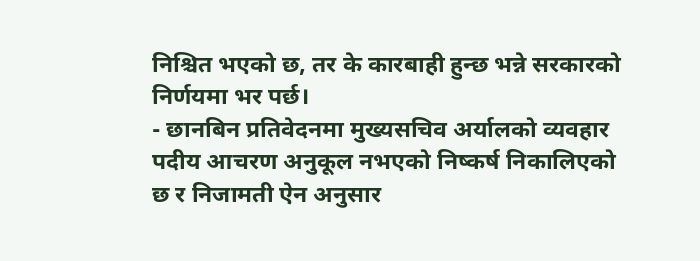निश्चित भएको छ, तर के कारबाही हुन्छ भन्ने सरकारको निर्णयमा भर पर्छ।
- छानबिन प्रतिवेदनमा मुख्यसचिव अर्यालको व्यवहार पदीय आचरण अनुकूल नभएको निष्कर्ष निकालिएको छ र निजामती ऐन अनुसार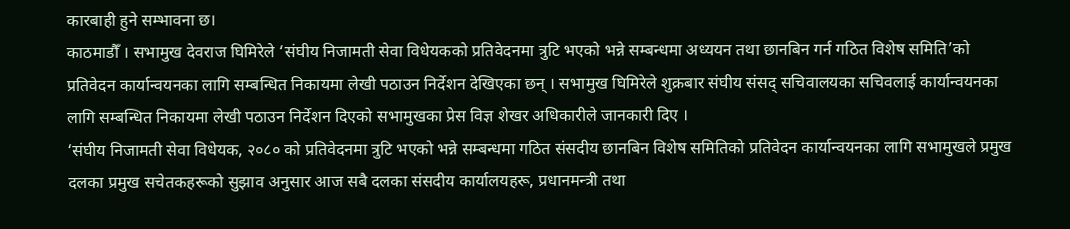कारबाही हुने सम्भावना छ।
काठमाडौँ । सभामुख देवराज घिमिरेले ‘संघीय निजामती सेवा विधेयकको प्रतिवेदनमा त्रुटि भएको भन्ने सम्बन्धमा अध्ययन तथा छानबिन गर्न गठित विशेष समिति’को प्रतिवेदन कार्यान्वयनका लागि सम्बन्धित निकायमा लेखी पठाउन निर्देशन देखिएका छन् । सभामुख घिमिरेले शुक्रबार संघीय संसद् सचिवालयका सचिवलाई कार्यान्वयनका लागि सम्बन्धित निकायमा लेखी पठाउन निर्देशन दिएको सभामुखका प्रेस विज्ञ शेखर अधिकारीले जानकारी दिए ।
‘संघीय निजामती सेवा विधेयक, २०८० को प्रतिवेदनमा त्रुटि भएको भन्ने सम्बन्धमा गठित संसदीय छानबिन विशेष समितिको प्रतिवेदन कार्यान्वयनका लागि सभामुखले प्रमुख दलका प्रमुख सचेतकहरूको सुझाव अनुसार आज सबै दलका संसदीय कार्यालयहरू, प्रधानमन्त्री तथा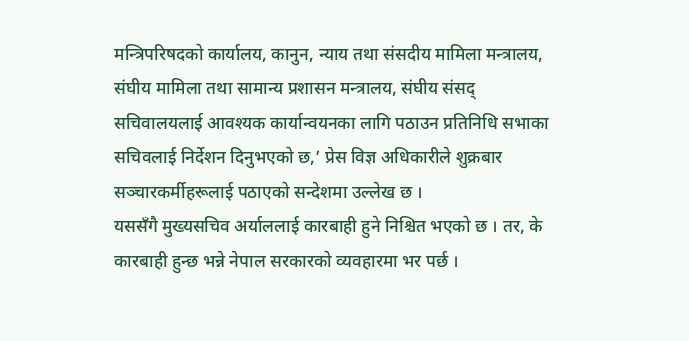मन्त्रिपरिषदको कार्यालय, कानुन, न्याय तथा संसदीय मामिला मन्त्रालय, संघीय मामिला तथा सामान्य प्रशासन मन्त्रालय, संघीय संसद् सचिवालयलाई आवश्यक कार्यान्वयनका लागि पठाउन प्रतिनिधि सभाका सचिवलाई निर्देशन दिनुभएको छ,’ प्रेस विज्ञ अधिकारीले शुक्रबार सञ्चारकर्मीहरूलाई पठाएको सन्देशमा उल्लेख छ ।
यससँगै मुख्यसचिव अर्याललाई कारबाही हुने निश्चित भएको छ । तर, के कारबाही हुन्छ भन्ने नेपाल सरकारको व्यवहारमा भर पर्छ ।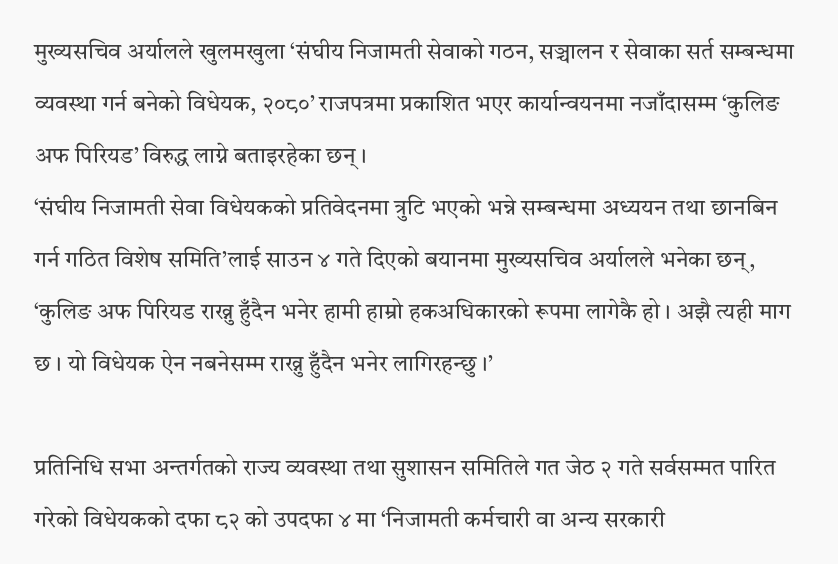मुख्यसचिव अर्यालले खुलमखुला ‘संघीय निजामती सेवाको गठन, सञ्चालन र सेवाका सर्त सम्बन्धमा व्यवस्था गर्न बनेको विधेयक, २०८०’ राजपत्रमा प्रकाशित भएर कार्यान्वयनमा नजाँदासम्म ‘कुलिङ अफ पिरियड’ विरुद्ध लाग्ने बताइरहेका छन् ।
‘संघीय निजामती सेवा विधेयकको प्रतिवेदनमा त्रुटि भएको भन्ने सम्बन्धमा अध्ययन तथा छानबिन गर्न गठित विशेष समिति’लाई साउन ४ गते दिएको बयानमा मुख्यसचिव अर्यालले भनेका छन्, ‘कुलिङ अफ पिरियड राख्नु हुँदैन भनेर हामी हाम्रो हकअधिकारको रूपमा लागेकै हो । अझै त्यही माग छ । यो विधेयक ऐन नबनेसम्म राख्नु हुँदैन भनेर लागिरहन्छु ।’

प्रतिनिधि सभा अन्तर्गतको राज्य व्यवस्था तथा सुशासन समितिले गत जेठ २ गते सर्वसम्मत पारित गरेको विधेयकको दफा ८२ को उपदफा ४ मा ‘निजामती कर्मचारी वा अन्य सरकारी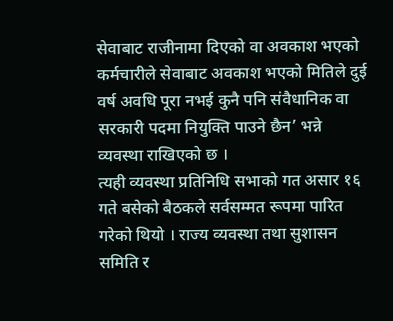सेवाबाट राजीनामा दिएको वा अवकाश भएको कर्मचारीले सेवाबाट अवकाश भएको मितिले दुई वर्ष अवधि पूरा नभई कुनै पनि संवैधानिक वा सरकारी पदमा नियुक्ति पाउने छैन’ भन्ने व्यवस्था राखिएको छ ।
त्यही व्यवस्था प्रतिनिधि सभाको गत असार १६ गते बसेको बैठकले सर्वसम्मत रूपमा पारित गरेको थियो । राज्य व्यवस्था तथा सुशासन समिति र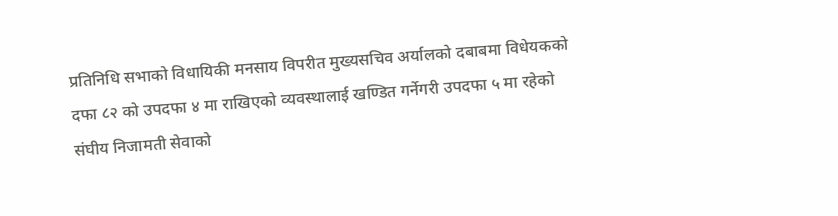प्रतिनिधि सभाको विधायिकी मनसाय विपरीत मुख्यसचिव अर्यालको दबाबमा विधेयकको दफा ८२ को उपदफा ४ मा राखिएको व्यवस्थालाई खण्डित गर्नेगरी उपदफा ५ मा रहेको संघीय निजामती सेवाको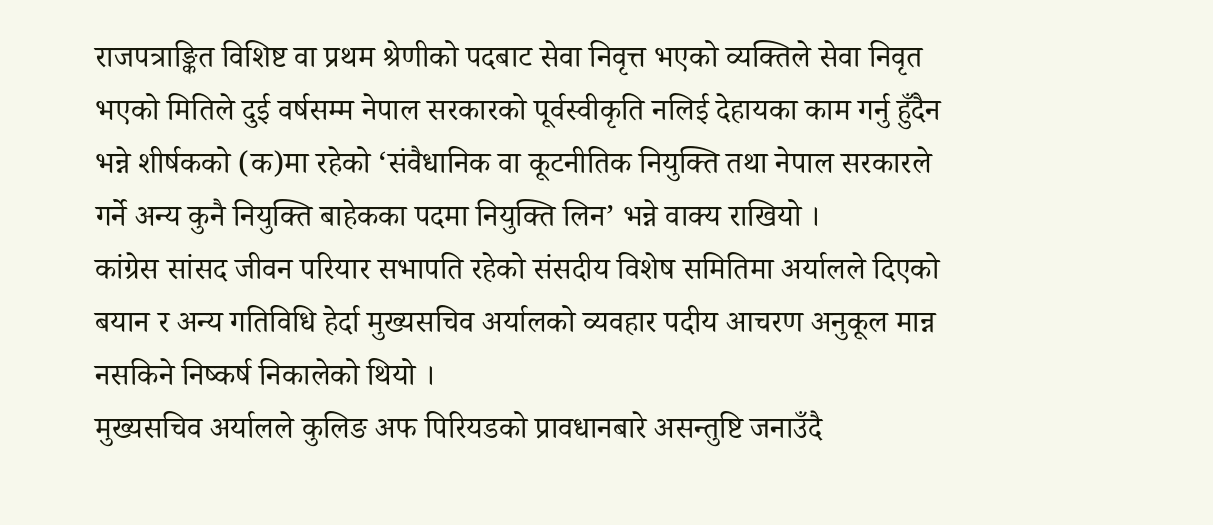राजपत्राङ्कित विशिष्ट वा प्रथम श्रेणीको पदबाट सेवा निवृत्त भएको व्यक्तिले सेवा निवृत भएको मितिले दुई वर्षसम्म नेपाल सरकारको पूर्वस्वीकृति नलिई देहायका काम गर्नु हुँदैन भन्ने शीर्षकको (क)मा रहेको ‘संवैधानिक वा कूटनीतिक नियुक्ति तथा नेपाल सरकारले गर्ने अन्य कुनै नियुक्ति बाहेकका पदमा नियुक्ति लिन’ भन्ने वाक्य राखियो ।
कांग्रेस सांसद जीवन परियार सभापति रहेको संसदीय विशेष समितिमा अर्यालले दिएको बयान र अन्य गतिविधि हेर्दा मुख्यसचिव अर्यालको व्यवहार पदीय आचरण अनुकूल मान्न नसकिने निष्कर्ष निकालेको थियो ।
मुख्यसचिव अर्यालले कुलिङ अफ पिरियडको प्रावधानबारे असन्तुष्टि जनाउँदै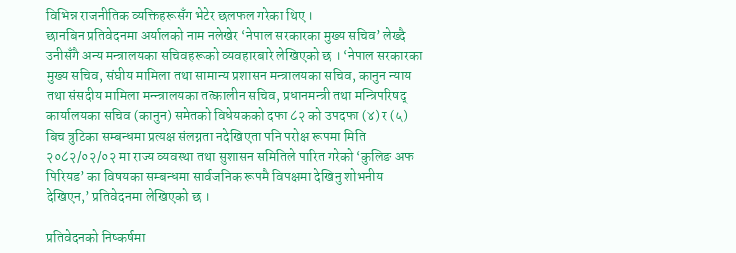विभिन्न राजनीतिक व्यक्तिहरूसँग भेटेर छलफल गरेका थिए ।
छानबिन प्रतिवेदनमा अर्यालको नाम नलेखेर ‘नेपाल सरकारका मुख्य सचिव’ लेख्दै उनीसँगै अन्य मन्त्रालयका सचिवहरूको व्यवहारबारे लेखिएको छ । ‘नेपाल सरकारका मुख्य सचिव, संघीय मामिला तथा सामान्य प्रशासन मन्त्रालयका सचिव, कानुन न्याय तथा संसदीय मामिला मन्न्त्रालयका तत्कालीन सचिव, प्रधानमन्त्री तथा मन्त्रिपरिषद् कार्यालयका सचिव (कानुन) समेतको विधेयकको दफा ८२ को उपदफा (४) र (५) बिच त्रुटिका सम्बन्धमा प्रत्यक्ष संलग्नता नदेखिएता पनि परोक्ष रूपमा मिति २०८२/०२/०२ मा राज्य व्यवस्था तथा सुशासन समितिले पारित गरेको ‘कुलिङ अफ पिरियड’ का विषयका सम्बन्धमा सार्वजनिक रूपमै विपक्षमा देखिनु शोभनीय देखिएन,’ प्रतिवेदनमा लेखिएको छ ।

प्रतिवेदनको निष्कर्षमा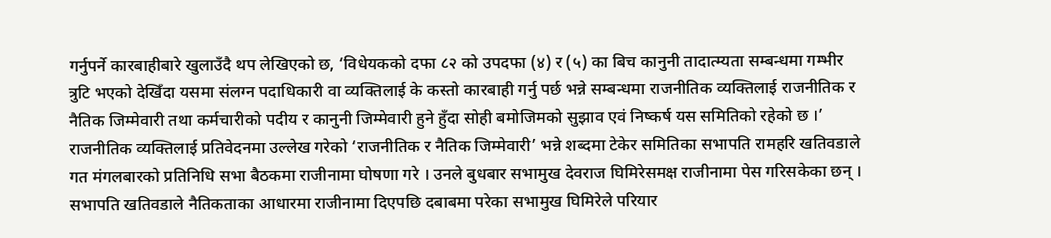गर्नुपर्ने कारबाहीबारे खुलाउँदै थप लेखिएको छ, ‘विधेयकको दफा ८२ को उपदफा (४) र (५) का बिच कानुनी तादात्म्यता सम्बन्धमा गम्भीर त्रुटि भएको देखिँदा यसमा संलग्न पदाधिकारी वा व्यक्तिलाई के कस्तो कारबाही गर्नु पर्छ भन्ने सम्बन्धमा राजनीतिक व्यक्तिलाई राजनीतिक र नैतिक जिम्मेवारी तथा कर्मचारीको पदीय र कानुनी जिम्मेवारी हुने हुँदा सोही बमोजिमको सुझाव एवं निष्कर्ष यस समितिको रहेको छ ।’
राजनीतिक व्यक्तिलाई प्रतिवेदनमा उल्लेख गरेको ‘राजनीतिक र नैतिक जिम्मेवारी’ भन्ने शब्दमा टेकेर समितिका सभापति रामहरि खतिवडाले गत मंगलबारको प्रतिनिधि सभा बैठकमा राजीनामा घोषणा गरे । उनले बुधबार सभामुख देवराज घिमिरेसमक्ष राजीनामा पेस गरिसकेका छन् ।
सभापति खतिवडाले नैतिकताका आधारमा राजीनामा दिएपछि दबाबमा परेका सभामुख घिमिरेले परियार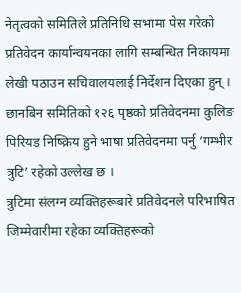नेतृत्वको समितिले प्रतिनिधि सभामा पेस गरेको प्रतिवेदन कार्यान्वयनका लागि सम्बन्धित निकायमा लेखी पठाउन सचिवालयलाई निर्देशन दिएका हुन् ।
छानबिन समितिको १२६ पृष्ठको प्रतिवेदनमा कुलिङ पिरियड निष्क्रिय हुने भाषा प्रतिवेदनमा पर्नु ‘गम्भीर त्रुटि’ रहेको उल्लेख छ ।
त्रुटिमा संलग्न व्यक्तिहरूबारे प्रतिवेदनले परिभाषित जिम्मेवारीमा रहेका व्यक्तिहरूको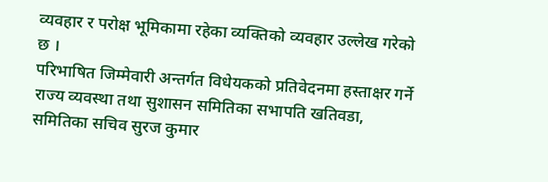व्यवहार र परोक्ष भूमिकामा रहेका व्यक्तिको व्यवहार उल्लेख गरेको छ ।
परिभाषित जिम्मेवारी अन्तर्गत विधेयकको प्रतिवेदनमा हस्ताक्षर गर्ने राज्य व्यवस्था तथा सुशासन समितिका सभापति खतिवडा, समितिका सचिव सुरज कुमार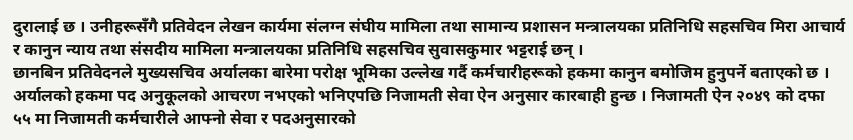दुरालाई छ । उनीहरूसँगै प्रतिवेदन लेखन कार्यमा संलग्न संघीय मामिला तथा सामान्य प्रशासन मन्त्रालयका प्रतिनिधि सहसचिव मिरा आचार्य र कानुन न्याय तथा संसदीय मामिला मन्त्रालयका प्रतिनिधि सहसचिव सुवासकुमार भट्टराई छन् ।
छानबिन प्रतिवेदनले मुख्यसचिव अर्यालका बारेमा परोक्ष भूमिका उल्लेख गर्दै कर्मचारीहरूको हकमा कानुन बमोजिम हुनुपर्ने बताएको छ । अर्यालको हकमा पद अनुकूलको आचरण नभएको भनिएपछि निजामती सेवा ऐन अनुसार कारबाही हुन्छ । निजामती ऐन २०४९ को दफा ५५ मा निजामती कर्मचारीले आफ्नो सेवा र पदअनुसारको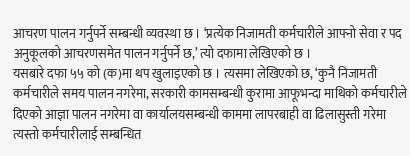आचरण पालन गर्नुपर्ने सम्बन्धी व्यवस्था छ । ‘प्रत्येक निजामती कर्मचारीले आफ्नो सेवा र पद अनुकूलको आचरणसमेत पालन गर्नुपर्ने छ,’ त्यो दफामा लेखिएको छ ।
यसबारे दफा ५५ को (क)मा थप खुलाइएको छ । त्यसमा लेखिएको छ, ‘कुनै निजामती कर्मचारीले समय पालन नगरेमा, सरकारी कामसम्बन्धी कुरामा आफूभन्दा माथिको कर्मचारीले दिएको आज्ञा पालन नगरेमा वा कार्यालयसम्बन्धी काममा लापरबाही वा ढिलासुस्ती गरेमा त्यस्तो कर्मचारीलाई सम्बन्धित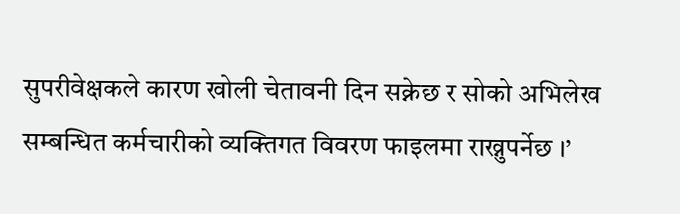सुपरीवेक्षकले कारण खोली चेतावनी दिन सक्नेछ र सोको अभिलेख सम्बन्धित कर्मचारीको व्यक्तिगत विवरण फाइलमा राख्नुपर्नेछ ।’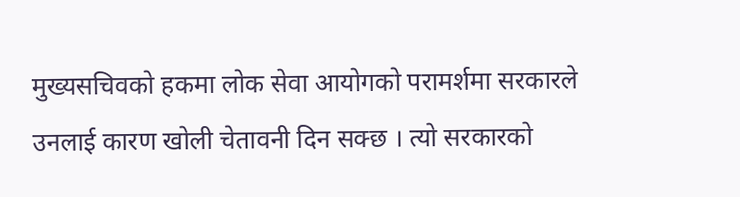मुख्यसचिवको हकमा लोक सेवा आयोगको परामर्शमा सरकारले उनलाई कारण खोली चेतावनी दिन सक्छ । त्यो सरकारको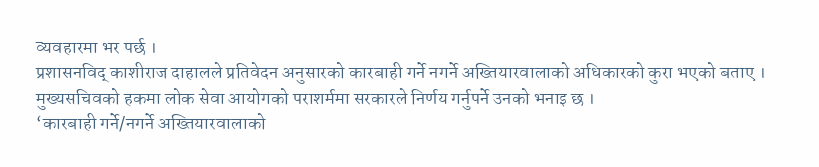व्यवहारमा भर पर्छ ।
प्रशासनविद् काशीराज दाहालले प्रतिवेदन अनुसारको कारबाही गर्ने नगर्ने अख्तियारवालाको अधिकारको कुरा भएको बताए । मुख्यसचिवको हकमा लोक सेवा आयोगको पराशर्ममा सरकारले निर्णय गर्नुपर्ने उनको भनाइ छ ।
‘कारबाही गर्ने/नगर्ने अख्तियारवालाको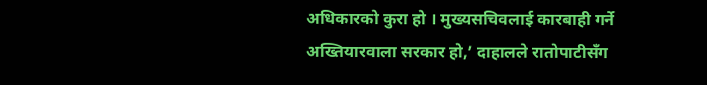अधिकारको कुरा हो । मुख्यसचिवलाई कारबाही गर्ने अख्तियारवाला सरकार हो,’ दाहालले रातोपाटीसँग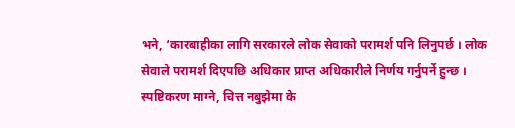भने, ‘कारबाहीका लागि सरकारले लोक सेवाको परामर्श पनि लिनुपर्छ । लोक सेवाले परामर्श दिएपछि अधिकार प्राप्त अधिकारीले निर्णय गर्नुपर्ने हुन्छ । स्पष्टिकरण माग्ने, चित्त नबुझेमा के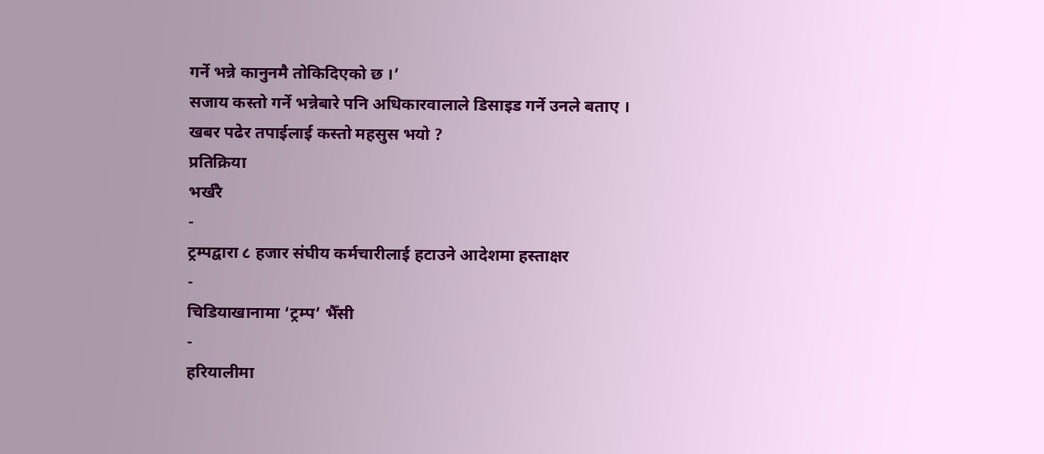गर्ने भन्ने कानुनमै तोकिदिएको छ ।’
सजाय कस्तो गर्ने भन्नेबारे पनि अधिकारवालाले डिसाइड गर्ने उनले बताए ।
खबर पढेर तपाईलाई कस्तो महसुस भयो ?
प्रतिक्रिया
भर्खरै
-
ट्रम्पद्वारा ८ हजार संघीय कर्मचारीलाई हटाउने आदेशमा हस्ताक्षर
-
चिडियाखानामा ‘ट्रम्प’ भैँसी
-
हरियालीमा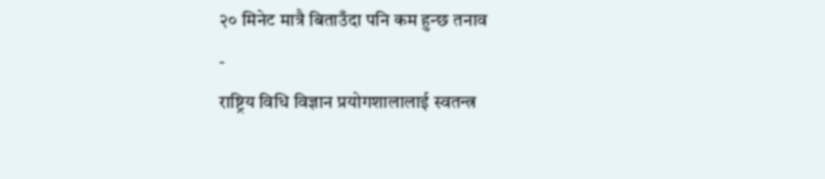२० मिनेट मात्रै बिताउँदा पनि कम हुन्छ तनाव
-
राष्ट्रिय विधि विज्ञान प्रयोगशालालाई स्वतन्त्र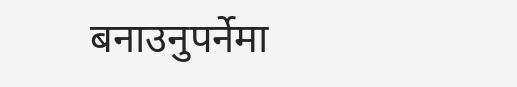बनाउनुपर्नेमा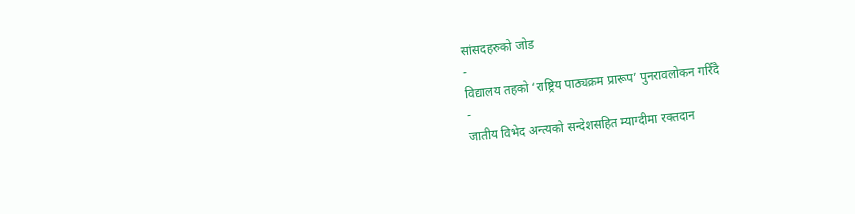सांसदहरुको जोड
-
विद्यालय तहको ‘राष्ट्रिय पाठ्यक्रम प्रारूप’ पुनरावलोकन गरिँदै
-
जातीय विभेद अन्त्यको सन्देशसहित म्याग्दीमा रक्तदान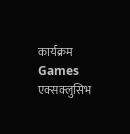कार्यक्रम
Games
एक्सक्लुसिभ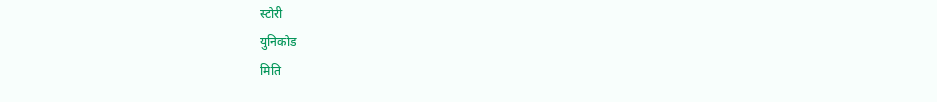स्टोरी
युनिकोड
मिति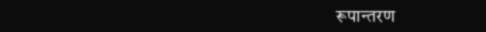रूपान्तरण